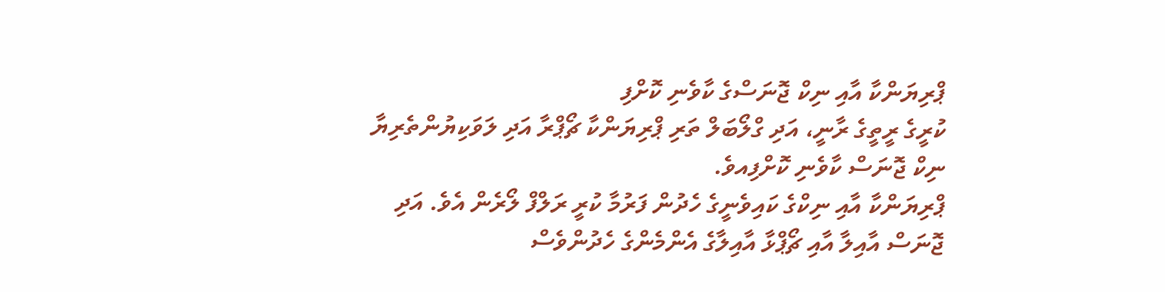ޕްރިޔަންކާ އާއި ނިކް ޖޮނަސްގެ ކާވެނި ކޮށްފި
ކުރީގެ ރީތީގެ ރާނީ، އަދި ގްލޯބަލް ތަރި ޕްރިޔަންކާ ޗޯޕްރާ އަދި ލަވަކިޔުންތެރިޔާ ނިކް ޖޮނަސް ކާވެނި ކޮށްފިއވެ.
ޕްރިޔަންކާ އާއި ނިކްގެ ކައިވެނީގެ ހެދުން ފަރުމާ ކުރީ ރަލްފް ލޯރެން އެވެ. އަދި ޖޮނަސް އާއިލާ އާއި ޗޯޕްޅާ އާއިލާގެ އެންމެންގެ ހެދުންވެސް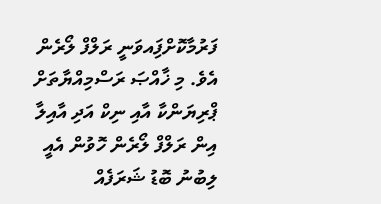ފަރުމާކޮށްފަިއވަނީ ރަލްފް ލޯރެން އެވެ. މި ޚާއްޞަ ރަސްމިއްޔާތަށް ޕްރިޔަންކާ އާއި ނިކް އަދި އާއިލާ އިން ރަލްފް ލޯރެން ހޮވުން އެއީ ލިބުނު ބޮޑު ޝަރަފެއް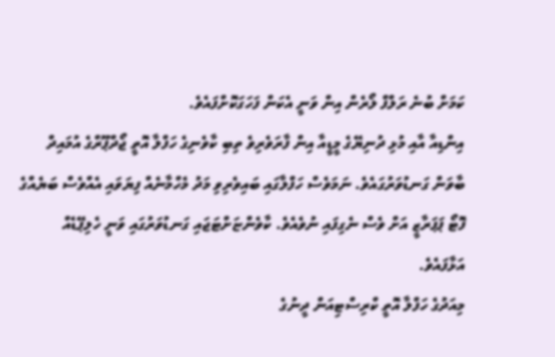ކަމަށް ބުނެ ރަލްފް ލޯރެން އިން ވަނީ އެކަން ފަހަގަކޮށްފައެވެ.
އިންޑިއާ އާއި މުޅި ދުނިޔޭގެ މީޑީއާ އިން ފާރަވެރިވެ ތިބި ކާވެނިގެ ހަފްލާ އޮތީ ޖޯދްޕޫރްގެ އުމައިދް ބާވަން ގަނޑުވަރުގައެވެ. ނަމަވެސް ހަފްލާގައި ބައިވެރިވި މަދު މެހްމާނެއް ފިޔަވައި އެއްވެސް ބަޔެއްގެ ފޮޓޯ ޕަޕަރާޒީ އަށް ވެސް ނެގިފައި ނުވެއެވެ. ކާވެންޏަށްޓަޖައި ގަނޑުވަރުގައި ވަނީ ހެލިޕޭޑެއް އަޅާފައެވެ.
މިއަދުގެ ހަފްލާ އޮތީ ކްރިސްޓިއަން ދީނުގެ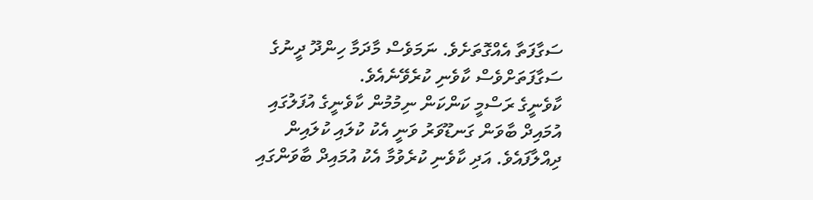ސަގާފަތާ އެއްގޮތަށެވެ. ނަމަވެސް މާދަމާ ހިންދޫ ދީނުގެ ސަގާފަތަށްވެސް ކާވެނި ކުރެވޭނެއެވެ.
ކާވެނީގެ ރަސްމީ ކަންކަން ނިމުމުން ކާވެނީގެ އުފަލުގައި އުމައިދް ބާވަން ގަނޑޫވަރު ވަނީ އެކު ކުލައި ކުލައިން ދިއްލާފައެވެ. އަދި ކާވެނި ކުރެވުމާ އެކު އުމައިދް ބާވަންގައި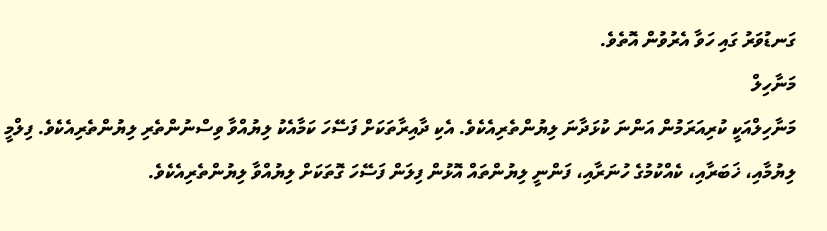ގަނޑުވަރު ގައި ހަވާ އެރުވުން އޮތެވެ.
މަނާހިލް
މަނާހިލްއަކީ ކުރިއަރަމުން އަންނަ ކުޅަދާނަ ލިޔުންތެރިއެކެވެ. އެކި ދާއިރާތަކަށް ފަސޭހަ ކަމާއެކު ލިޔުއްވާ ވިސްނުންތެރި ލިޔުންތެރިއެކެވެ. ފިލްމީ ލިޔުމާއި، ޚަބަރާއި، ކެއްކުމުގެ ހުނަރާއި، ފަންނީ ލިޔުންތައް އޮޅުން ފިލަން ފަސޭހަ ގޮތަކަށް ލިޔުއްވާ ލިޔުންތެރިއެކެވެ.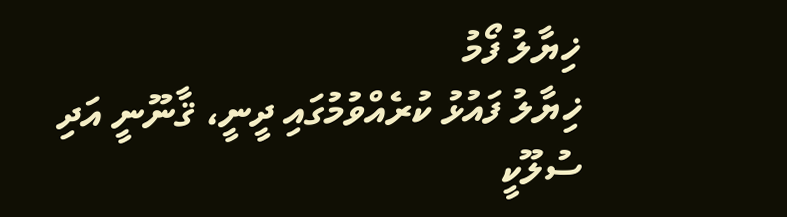ޚިޔާލު ފޯމު
ޚިޔާލު ފައުޅު ކުރެއްވުމުގައި ދީނީ، ޤާނޫނީ އަދި ސުލޫކީ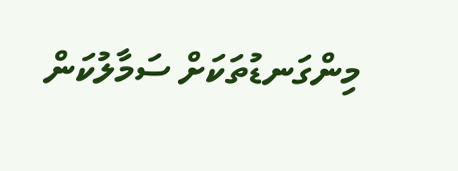މިންގަނޑުތަކަށް ސަމާލުކަން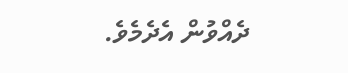ދެއްވުން އެދެމެވެ.